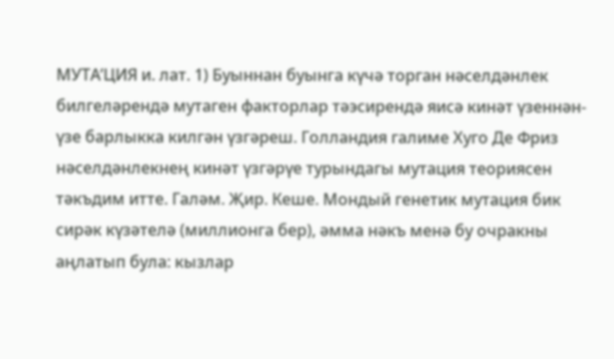МУТА’ЦИЯ и. лат. 1) Буыннан буынга күчә торган нәселдәнлек билгеләрендә мутаген факторлар тәэсирендә яисә кинәт үзеннән-үзе барлыкка килгән үзгәреш. Голландия галиме Хуго Де Фриз нәселдәнлекнең кинәт үзгәрүе турындагы мутация теориясен тәкъдим итте. Галәм. Җир. Кеше. Мондый генетик мутация бик сирәк күзәтелә (миллионга бер), әмма нәкъ менә бу очракны аңлатып була: кызлар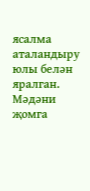ясалма аталандыру юлы белән яралган. Мәдәни җомга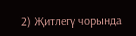2) Җитлегү чорында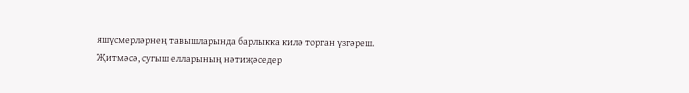яшүсмерләрнең тавышларында барлыкка килә торган үзгәреш. Җитмәсә, сугыш елларының нәтиҗәседер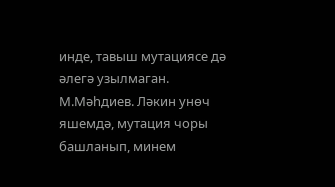инде, тавыш мутациясе дә әлегә узылмаган. М.Мәһдиев. Ләкин унөч яшемдә, мутация чоры башланып, минем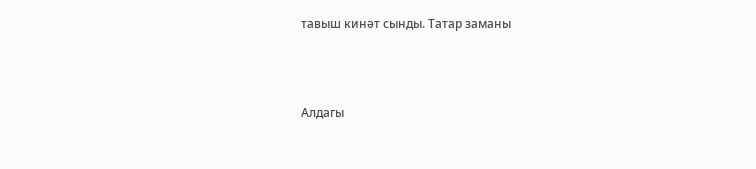тавыш кинәт сынды. Татар заманы



Алдагы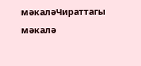мәкаләЧираттагы мәкалә